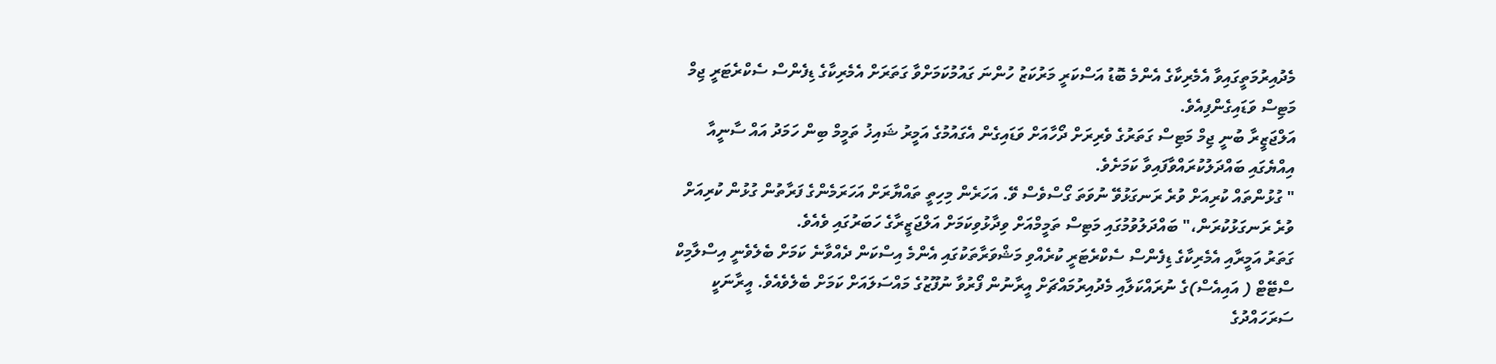މެދުއިރުމަތީގައިވާ އެމެރިކާގެ އެންމެ ބޮޑު އަސްކަރީ މަރުކަޒު ހުންނަ ގައުމުކަމަށްވާ ގަތަރަށް އެމެރިކާގެ ޑިފެންސް ސެކްރެޓަރީ ޖިމް މަޓިސް ވަޑައިގެންފިއެވެ.
އަލްޖަޒީރާ ބުނީ ޖިމް މަޓިސް ގަތަރުގެ ވެރިރަށް ދޯހާއަށް ވަޑައިގެން އެގައުމުގެ އަމީރު ޝައިޚު ތަމީމް ބިން ހަމަދު އައް ސާނީއާ އިއްޔެގައި ބައްދަލުކުރައްވާފައިވާ ކަމަށެވެ.
" ގުޅުންތައް ކުރިއަށް ވުރެ ރަނގަޅުވޭ ނުވަތަ ގޯސްވެސް ވޭ. އަހަރެން މިހިތީ ތައްޔާރަށް އަހަރަމެންގެ ފަރާތުން ގުޅުން ކުރިއަށް ވުރެ ރަނގަޅުކުރަން،" ބައްދަލުވުމުގައި މަޓިސް ތަމީމްއަށް ވިދާޅުވިކަމަށް އަލްޖަޒީރާގެ ހަބަރުގައި ވެއެވެ.
ގަތަރު އަމީރާއި އެމެރިކާގެ ޑިފެންސް ސެކްރެޓަރީ ކުރެއްވި މަޝްވަރާތަކުގައި އެންމެ އިސްކަން ދެއްވާނެ ކަމަށް ބެލެވެނީ އިސްލާމިކް ސްޓޭޓް ( އައިއެސް)ގެ ނުރައްކަލާއި މެދުއިރުމައްޗަށް އީރާނުން ފޯރުވާ ނުފޫޒުގެ މައްސަލައަށް ކަމަށް ބެލެވެއެވެ. އީރާނަކީ ސަރަހައްދުގެ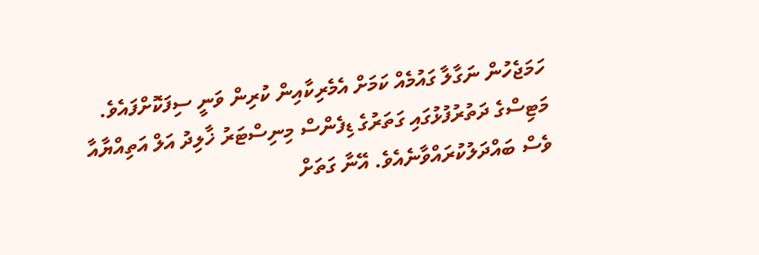ހަމަޖެހުން ނަގާލާ ގައުމެއް ކަމަށް އެމެރިކާއިން ކުރިން ވަނީ ސިފަކޮށްފައެވެ.
މަޓިސްގެ ދަތުރުފުޅުގައި ގަތަރުގެ ޑިފެންސް މިނިސްޓަރު ޚާލިދު އަލް އަތިއްޔާއާ ވެސް ބައްދަލުކުރައްވާނެއެވެ. އޭނާ ގަތަށް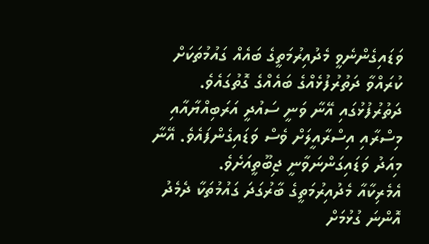ވަޑައިގެންނެވީ މެދުއިރުމަތީގެ ބައެއް ގައުމުތަކަށް ކުރައްވާ ދަތުރުފުޅެއްގެ ބައެއްގެ ގޮތުގައެވެ. ދަތުރުފުޅުގައި އޭނާ ވަނީ ސައުދީ އަރަބިއްޔާއާއި މިސްރާއި އިސްރާއީލަށް ވެސް ވަޑައިގެންފައެވެ. އޭނާ މިއަދު ވަޑައިގަންނަވާނީ ޖިބޫތީއަށެވެ.
އެމެރިކާއާ މެދުއިރުމަތީގެ ބާރުގަދަ ގައުމުތަކާ ދެމެދު އޮންނަ ގުޅުމަށް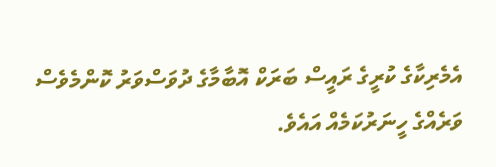އެމެރިކާގެ ކުރީގެ ރައީސް ބަރަކް އޮބާމާގެ ދުވަސްވަރު ކޮންމެވެސް ވަރެއްގެ ހީނަރުކަމެއް އައެވެ.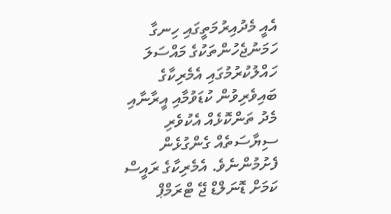އެއީ މެދުއިރުމަތީގައި ހިނގާ ހަމަނުޖެހުންތަކުގެ މައްސަލަ ހައްލުކުރުމުގައި އެމެރިކާގެ ބައިވެރިވުން ކުޑަވުމާއި އީރާނާއި މެދު ތަންކޮޅެއް އެކުވެރި ސިޔާސަތެއް ގެންގުޅެން ފެށުމުންނެވެ. އެމެރިކާގެ ރައީސް ކަމަށް ޑޮނަލްޑް ޖޭ ޓްރަމްޕް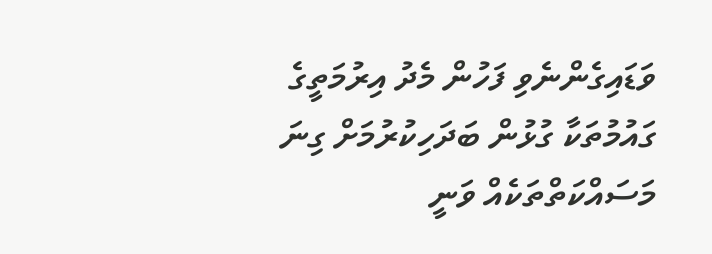ވަޑައިގެންނެވި ފަހުން މެދު އިރުމަތީގެ ގައުމުތަކާ ގުޅުން ބަދަހިކުރުމަށް ގިނަ މަސައްކަތްތަކެއް ވަނީ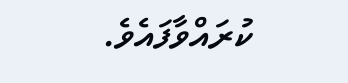ކުރައްވާފައެވެ.